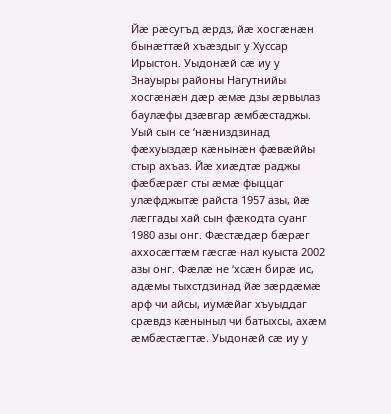Йæ рæсугъд æрдз, йæ хосгæнæн бынæттæй хъæздыг у Хуссар Ирыстон. Уыдонæй сæ иу у Знауыры районы Нагутнийы хосгæнæн дæр æмæ дзы æрвылаз баулæфы дзæвгар æмбæстаджы. Уый сын се ‘нæниздзинад фæхуыздæр кæнынæн фæвæййы стыр ахъаз. Йæ хиæдтæ раджы фæбæрæг сты æмæ фыццаг улæфджытæ райста 1957 азы, йæ лæггады хай сын фæкодта суанг 1980 азы онг. Фæстæдæр бæрæг аххосæгтæм гæсгæ нал куыста 2002 азы онг. Фæлæ не ‘хсæн бирæ ис, адæмы тыхстдзинад йæ зæрдæмæ арф чи айсы, иумæйаг хъуыддаг срæвдз кæныныл чи батыхсы, ахæм æмбæстæгтæ. Уыдонæй сæ иу у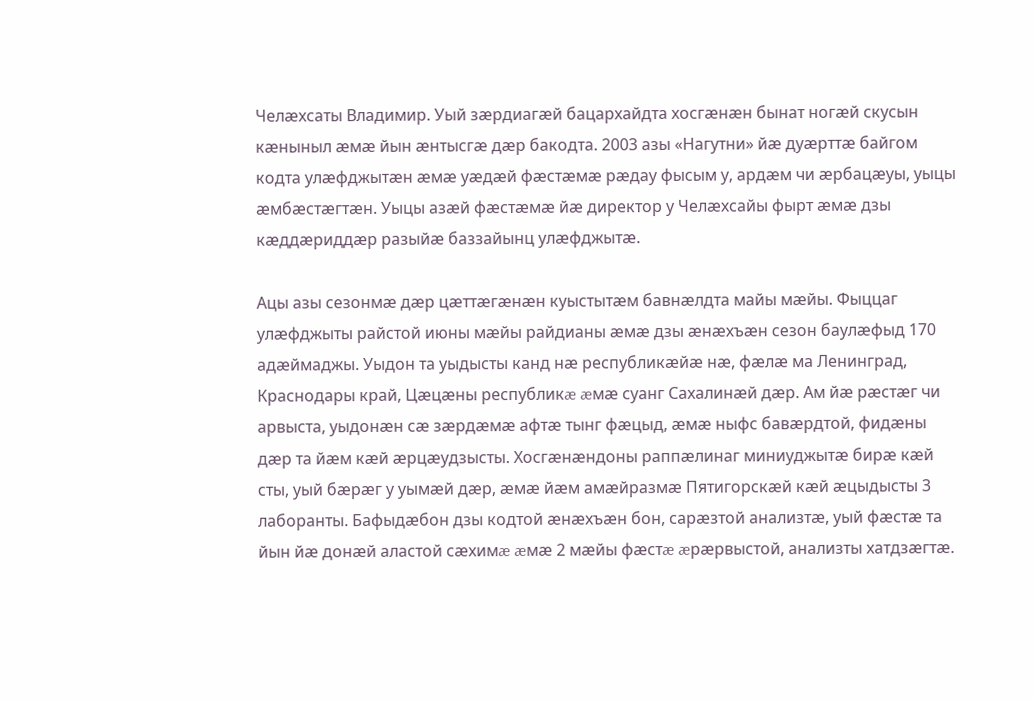Челæхсаты Владимир. Уый зæрдиагæй бацархайдта хосгæнæн бынат ногæй скусын кæныныл æмæ йын æнтысгæ дæр бакодта. 2003 азы «Нагутни» йæ дуæрттæ байгом кодта улæфджытæн æмæ уæдæй фæстæмæ рæдау фысым у, ардæм чи æрбацæуы, уыцы æмбæстæгтæн. Уыцы азæй фæстæмæ йæ директор у Челæхсайы фырт æмæ дзы кæддæриддæр разыйæ баззайынц улæфджытæ.

Ацы азы сезонмæ дæр цæттæгæнæн куыстытæм бавнæлдта майы мæйы. Фыццаг улæфджыты райстой июны мæйы райдианы æмæ дзы æнæхъæн сезон баулæфыд 170 адæймаджы. Уыдон та уыдысты канд нæ республикæйæ нæ, фæлæ ма Ленинград, Краснодары край, Цæцæны республикæ æмæ суанг Сахалинæй дæр. Ам йæ рæстæг чи арвыста, уыдонæн сæ зæрдæмæ афтæ тынг фæцыд, æмæ ныфс бавæрдтой, фидæны дæр та йæм кæй æрцæудзысты. Хосгæнæндоны раппæлинаг миниуджытæ бирæ кæй сты, уый бæрæг у уымæй дæр, æмæ йæм амæйразмæ Пятигорскæй кæй æцыдысты 3 лаборанты. Бафыдæбон дзы кодтой æнæхъæн бон, сарæзтой анализтæ, уый фæстæ та йын йæ донæй аластой сæхимæ æмæ 2 мæйы фæстæ æрæрвыстой, анализты хатдзæгтæ.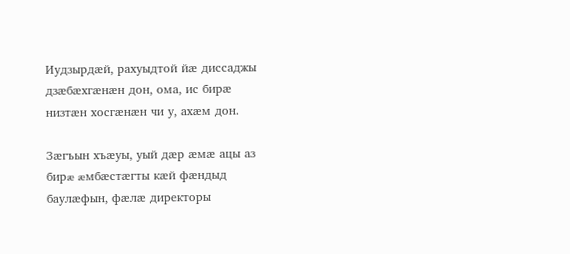Иудзырдæй, рахуыдтой йæ диссаджы дзæбæхгæнæн дон, ома, ис бирæ низтæн хосгæнæн чи у, ахæм дон.

Зæгъын хъæуы, уый дæр æмæ ацы аз бирæ æмбæстæгты кæй фæндыд баулæфын, фæлæ директоры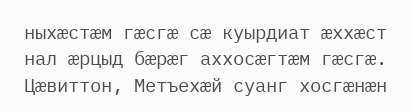ныхæстæм гæсгæ сæ куырдиат æххæст нал æрцыд бæрæг аххосæгтæм гæсгæ. Цæвиттон, Метъехæй суанг хосгæнæн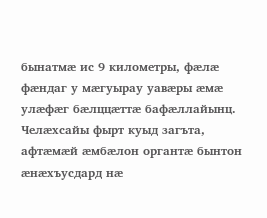бынатмæ ис 9 километры, фæлæ фæндаг у мæгуырау уавæры æмæ улæфæг бæлццæттæ бафæллайынц. Челæхсайы фырт куыд загъта, афтæмæй æмбæлон органтæ бынтон æнæхъусдард нæ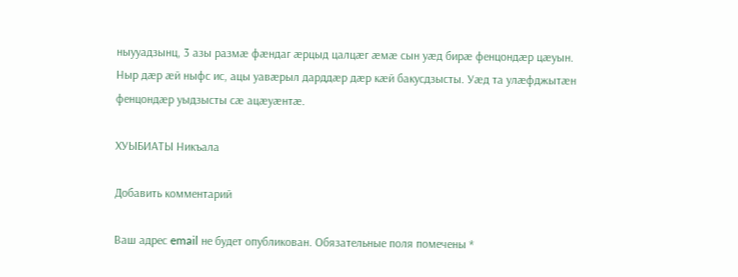ныууадзынц, 3 азы размæ фæндаг æрцыд цалцæг æмæ сын уæд бирæ фенцондæр цæуын. Ныр дæр æй ныфс ис, ацы уавæрыл дарддæр дæр кæй бакусдзысты. Уæд та улæфджытæн фенцондæр уыдзысты сæ ацæуæнтæ.

ХУЫБИАТЫ Никъала

Добавить комментарий

Ваш адрес email не будет опубликован. Обязательные поля помечены *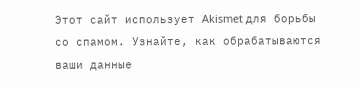Этот сайт использует Akismet для борьбы со спамом. Узнайте, как обрабатываются ваши данные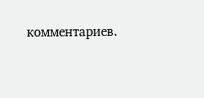комментариев.